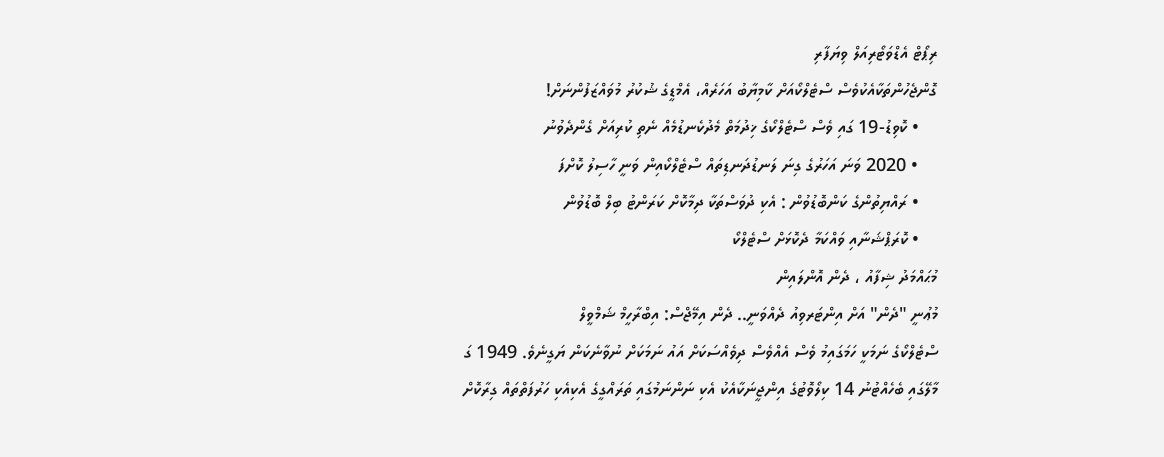ރިޕޯޓް އެޑްވަޓޯރިއަލް ވިޔަފާރި
ގޮންޖެހުންތަކާއެކުވެސް ސްޓެލްކޯއަށް ކާމިޔާބު އަހަރެއް، އެމްޑީގެ ޝުކުރު މުވައްޒަފުންނަށް!
    • ކޮވިޑު-19 ގައި ވެސް ސްޓެލްކޯގެ ޚިދުމަތް މެދުކެނޑުމެއް ނެތި ކުރިއަށް ގެންދެވުނު
    • 2020 ވަނަ އަހަރުގެ ގިނަ ލަނޑުދަނޑިތައް ސްޓެލްކޯއިން ވަނީ ހާސިލު ކޮށްފަ
    • ރައްޔިތުންގެ ކަންބޮޑުވުން : އެކި ދުވަސްތަކާ ދިމާކޮށް ކަރަންޓު ބިލް ބޮޑުވުން
    • ކޮރަޕްޝަނާއި ވައްކަމާ ދެކޮޅަށް ސްޓެލްކޯ
މުޙައްމަދު ޝިފާއު ، ދެން އޮންލައިން
މުޢުނީ "ދެން" އަށް އިންޓަރވިއު ދެއްވަނީ.. ދެން އިމޭޖްސް: އިބްރާހީމް ޝަމްވީލް
ސްޓެލްކޯގެ ނަމަކީ ހަމަގައިމު ވެސް އެއްވެސް ދިވެއްސަކަށް އައު ނަމަކަށް ނުވާނެކަން ޔަގީނެވެ. 1949 ގަ މާލޭގައި ބެހެއްޓުނު 14 ކިލޯވޮޓުގެ އިންޖީނަކާއެކު އެކި ނަންނަމުގައި ތަރައްގީގެ އެކިއެކި ހަރުފަތްތައް ގިރާކޮށް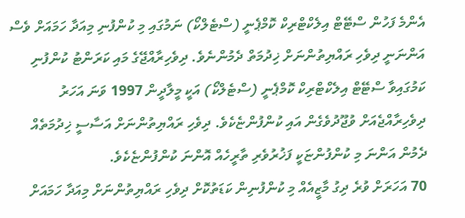އެންމެ ފަހުން ސްޓޭޓް އިލެކްޓްރިކް ކޮމްޕެނީ (ސްޓެލްކޯ) ނަމުގައި މި ކުންފުނި މިއަދާ ހަމައަށް ވެސް އަންނަނީ ދިވެހި ރައްޔިތުންނަށް ޚިދުމަތް ދެމުންނެވެ. ދިވެހިރާއްޖޭގެ މައި ކަރަންޓު ކުންފުނި ކަމުގައިވާ ސްޓޭޓް އިލެކްޓްރިކް ކޮމްޕެނީ (ސްޓެލްކޯ) އަކީ މީލާދީން 1997 ވަނަ އަހަރު ދިވެހިރާއްޖެއަށް ވުޖޫދުވެގެން އައި ކުންފުންޏެކެވެ. ދިވެހި ރައްޔިތުންނަށް އަސާސީ ޚިދުމަތެއް ދެމުން އަންނަ މި ކުންފުންޏަކީ ފަޚުރުވެރި ތާރީހެއް އޮންނަ ކުންފުންޏެކެވެ.
70 އަހަރަށް ވުރެ ދިގު މާޒީއެއް މި ކުންފުނިން ކަޑަތުކޮށް ދިވެހި ރައްޔިތުންނަށް މިއަދާ ހަމައަށް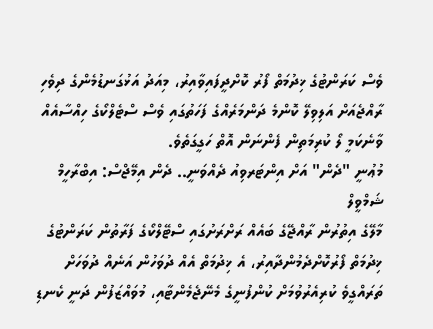ވެސް ކަރަންޓުގެ ޚިދުމަތް ފޯރު ކޮށްދީފައިވާއިރު، މިއަދު އަޅުގަނޑުމެންގެ ދިވެހި ރާއްޖެއަށް އަލިވިލޭ ކޮންމެ ދަންމަރެއްގެ ފަހަތުގައި ވެސް ސްޓެލްކޯގެ ހިއްސާއެއް ވާނެކަމީ ލޯ ކުރިމަތިން ފެންނަން އޮތް ހަގީގަތެވެ.
މުޢުނީ "ދެން" އަށް އިންޓަރވިއު ދެއްވަނީ.. ދެން އިމޭޖްސް: އިބްރާހީމް ޝަމްވީލް
މާލޭގެ އިތުރުން ރާއްޖޭގެ ބައެއް ރަށްރަށުގައި ސްޓޭލްކޯގެ ފަރާތުން ކަރަންޓުގެ ޚިދުމަތް ފޯރުކޮށްދެމުންދާއިރު، އެ ޚިދުމަތް އެއް ދުވަހުން އަނެއް ދުވަހަށް ތަރައްގީވެ ކުރިއެރުވުމަށް ކުންފުނީގެ މެނޭޖެމެންޓާއި، މުވައްޒަފުން ދަނީ ކެނޑި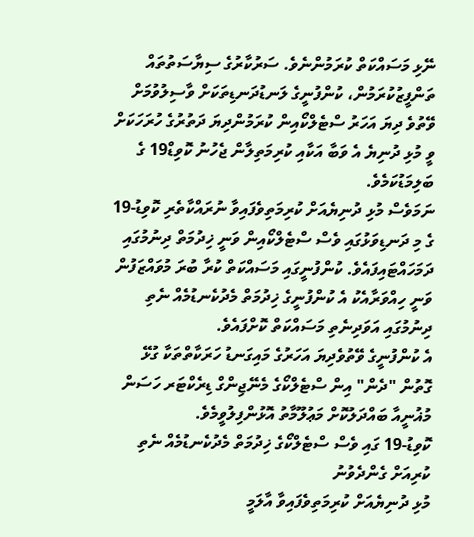ނޭޅި މަސައްކަތް ކުރަމުންނެވެ. ސަރުކާރުގެ ސިޔާސަތުތައް ތަންފީޒުކުރަމުން، ކުންފުނީގެ ލަނޑުދަނޑިތަކަށް ވާސިލުވުމަށް ވޭތުވެ ދިޔަ އަހަރު ސްޓެލްކޯއިން ކުރަމުންދިޔަ ދަތުރުގެ ހުރަހަކަށް ވީ މުޅި ދުނިޔެ އެ ވަބާ އަކާއި ކުރިމަތިލާން ޖެހުނު ކޮވިޑް19 ގެ ބަލިމަޑުކަމެވެ.
ނަމަވެސް މުޅި ދުނިޔެއަށް ކުރިމަތިވެފައިވާ ނުރައްކާތެރި ކޮވިޑު-19 ގެ މި ދަނޑިވަޅުގައި ވެސް ސްޓެލްކޯއިން ވަނީ ޚިދުމަތް ދިނުމުގައި ދަމަހައްޓައިފައެވެ. ކުންފުނީގައި މަސައްކަތް ކުރާ ބުރަ މުވައްޒަފުން ވަނީ ހިއްވަރާއެކު އެ ކުންފުނީގެ ޚިދުމަތް މެދުކެނޑުމެއް ނެތި ދިނުމުގައި އަވަދިނެތި މަސައްކަތް ކޮށްފައެވެ.
އެ ކުންފުނީގެ ވޭތުވެދިޔަ އަހަރުގެ މައިގަނޑު ހަރަކާތްތަކާ ގުޅޭ ގޮތުން "ދެން" އިން ސްޓެލްކޯގެ މެނޭޖިންގް ޑިރެކްޓަރ ހަސަން މުޣުނީއާ ބައްދަލުކޮށް މަޢުލޫމާތު އޮޅުންފިލުވީމެވެ.
ކޮވިޑު-19 ގައި ވެސް ސްޓެލްކޯގެ ޚިދުމަތް މެދުކެނޑުމެއް ނެތި ކުރިއަށް ގެންދެވުނު
މުޅި ދުނިޔެއަށް ކުރިމަތިވެފައިވާ އާލަމީ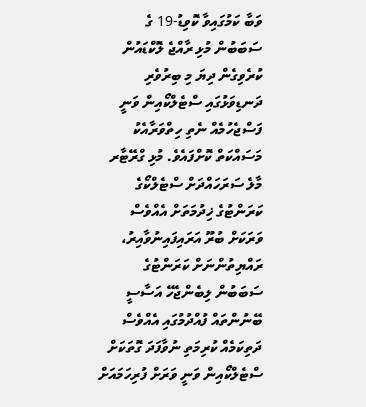ވަބާ ކަމުގައިވާ ކޮވިޑު-19 ގެ ސަބަބުން މުޅި ރާއްޖެ ލޮކްޑައުން ކުރެވިގެން ދިޔަ މި ބިރުވެރި ދަނޑިވަޅުގައި ސްޓެލްކޯއިން ވަނީ ފަސްޖެހުމެއް ނެތި ހިތްވަރާއެކު މަސައްކަތް ކޮށްފައެވެ. މުޅި ގްރޭޓާރ މާލެ ސަރަހައްދަށް ސްޓެލްކޯގެ ކަރަންޓުގެ ޚިދުމަތަށް އެއްވެސް ވަރަކަށް ބުރޫ އަރައިފައިނުވާއިރު، ރައްޔިތުންނަށް ކަރަންޓުގެ ސަބަބުން ލިބެންޖެހޭ އަސާސީ ބޭނުންތައް ފުއްދުމުގައި އެއްވެސް ދަތިކަމެއް ކުރިމަތި ނުވާފަދަ ގޮތަކަށް ސްޓެލްކޯއިން ވަނީ ވަރަށް ފުރިހަމައަށް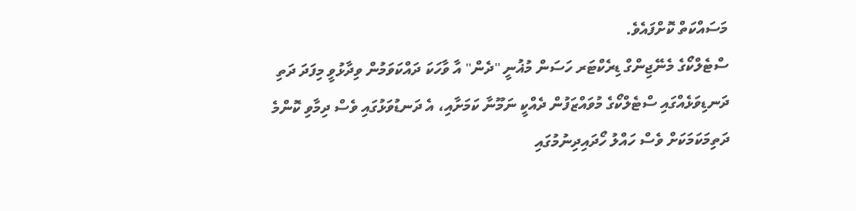މަސައްކަތް ކޮށްފައެވެ.
ސްޓެލްކޯގެ މެނޭޖިންގް ޑިރެކްޓަރ ހަސަން މުޣުނީ "ދެން" އާ ވާހަކަ ދައްކަވަމުން ވިދާޅުވީ މިފަދަ ދަތި ދަނޑިވަޅެއްގައި ސްޓެލްކޯގެ މުވައްޒަފުން ދެއްކީ ނަމޫނާ ކަމަށާއި، އެ ދަނޑުވަޅުގައި ވެސް ދިމާވި ކޮންމެ ދަތިމަކަމަކަށް ވެސް ހައްލު ހޯދައިދިނުމުގައި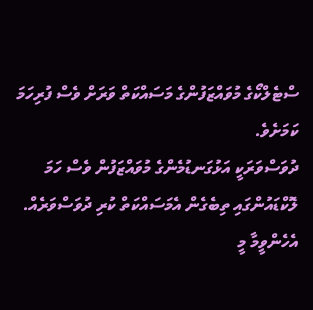ސްޓެލްކޯގެ މުވައްޒަފުންގެ މަސައްކަތް ވަރަށް ވެސް ފުރިހަމަ ކަމަށެވެ.
ދުވަސްވަރަކީ އަޅުގަނޑުމެންގެ މުވައްޒަފުން ވެސް ހަމަ ލޮކްޑައުންގައި ތިބެގެން އެމަސައްކަތް ކުރި ދުވަސްވަރެއް. އެހެންވީމާ މީ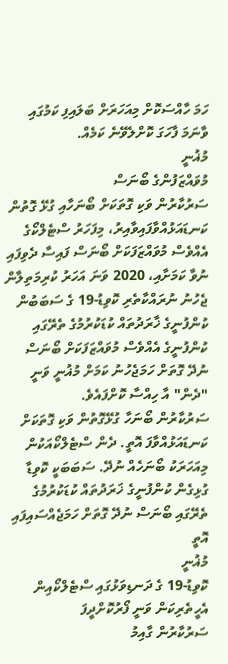ހަމަ ހާއްސަކޮށް މިއަހަރަށް ބަލައިފި ކަމުގައި ވާނަމަ ފާހަގަ ކޮށްލެވޭނެ ކަމެއް.
މުޣުނީ
މުވައްޒަފުންގެ ބޯނަސް
ސަރުކާރުން ވަކި ގޮތަކަށް ބޯނަހާއި ގުޅޭ ގޮތުން ކަނޑައަޅުއްވާފައިވާއިރު، މިފަހަރު ސްޓެލްކޯގެ އެއްވެސް މުވައްޒަފަކަށް ބޯނަސް ފައިސާ ދެވިފައި ނުވާ ކަމަށާއި، 2020 ވަނަ އަހަރު ކުރިމަތިލާން ޖެހުނު ނުރައްކާތެރި ކޮވިޑު-19 ގެ ސަބަބުން ކުންފުނީގެ ޚާރަދުތައް ކުޑަކުރުމުގެ ތެރޭގައި ކުންފުނީގެ އެއްވެސް މުވައްޒަފަކަށް ބޯނަސް ނުދޭ ގޮތަށް ހަމަޖެހުނު ކަމަށް މުޣުނީ ވަނީ "ދެން" އާ ހިއްސާ ކޮށްފައެވެ.
ސަރުކާރުން ބޯނަހާ ގުޅޭގޮތުން ވަކި ގޮތަކަށް ކަނޑައަޅުއްވާފަ އޮތީ. ދެން ސްޓެލްކޯއަކުން މިއަހަރަކު ބޯނަހެއް ނުދޭ. ސަބަބަކީ ކޮވިޑާ ގުޅިގެން ކުންފުނީގެ ޚަރަދުތައް ކުޑަކުރުމުގެ ތެރޭގައި ބޯނަސް ނުދޭ ގޮތަށް ހަމަޖެއްސައިފައި އޮތީ
މުޣުނީ
ކޮވިޑު-19 ގެ ދަނޑިވަޅުގައި ސްޓެލްކޯއިން އެހީތެރިކަން ވަނީ ފޯރުކޮށްދީފަ
ސަރުކާރުން ގާއިމު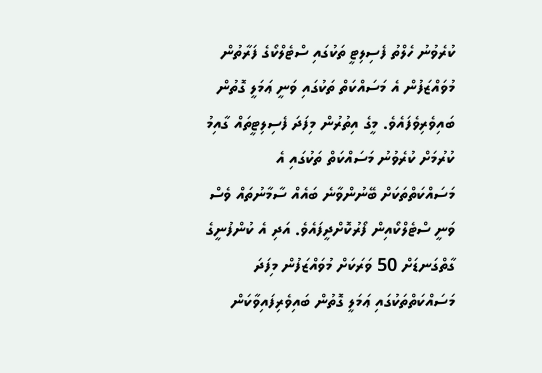ކުރެވުނު ހެލްތު ފެސިލިޓީ ތަކުގައި ސްޓެލްކޯގެ ފަރާތުން މުވައްޒަފުން އެ މަސައްކަތް ތަކުގައި ވަނީ ޢަމަލީ ގޮތުން ބައިވެރިވެފައެވެ. މީގެ އިތުރުން މިފަދަ ފެސިލިޓީތައް ގާއިމު ކުރުމަށް ކުރެވުނު މަސައްކަތް ތަކުގައި އެ މަސައްކަތްތަކަށް ބޭނުންވާނެ ބައެއް ސާމާނުތައް ވެސް ވަނީ ސްޓެލްކޯއިން ފޯރުކޮށްދީފައެވެ. އަދި އެ ކުންފުނީގެ ގާތްގަނޑަށް 50 ވަރަކަށް މުވައްޒަފުން މިފަދަ މަސައްކަތްތަކުގައި ޢަމަލީ ގޮތުން ބައިވެރިފައިވާކަން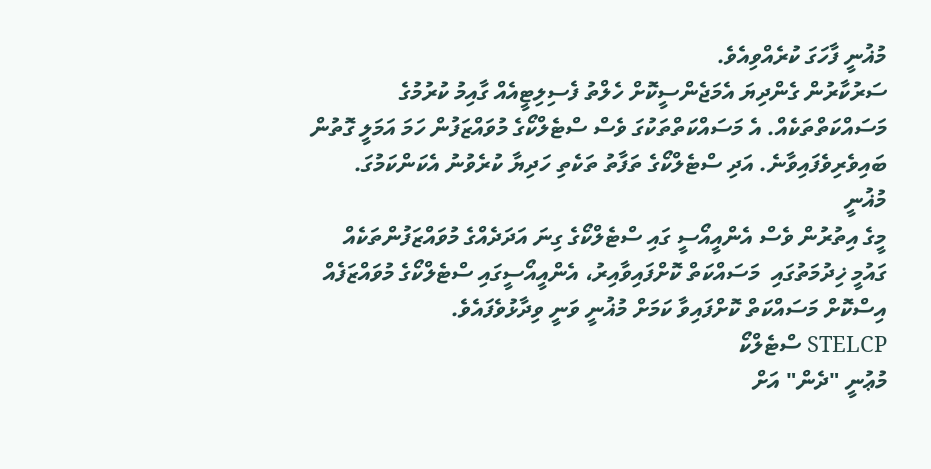މުޣުނީ ފާހަގަ ކުރެއްވިއެވެ.
ސަރުކާރުން ގެންދިޔަ އެމަޖެންސީކޮށް ހެލްތު ފެސިލިޓީއެއް ގާއިމު ކުރުމުގެ މަސައްކަތްތަކެއް. އެ މަސައްކަތްތަކުގަ ވެސް ސްޓެލްކޯގެ މުވައްޒަފުން ހަމަ އަމަލީ ގޮތުން ބައިވެރިވެފައިވާނެ. އަދި ސްޓެލްކޯގެ ތަފާތު ތަކެތި ހަދިޔާ ކުރެވުނު އެކަންކަމުގަ.
މުޣުނީ
މީގެ އިތުރުން ވެސް އެންއީއޯސީ ގައި ސްޓެލްކޯގެ ގިނަ އަދަދެއްގެ މުވައްޒަފުންތަކެއް ގައުމީ ޚިދުމަތުގައި  މަސައްކަތް ކޮށްފައިވާއިރު، އެންއީއޯސީގައި ސްޓެލްކޯގެ މުވައްޒަފެއް އިސްކޮށް މަސައްކަތް ކޮށްފައިވާ ކަމަށް މުޣުނީ ވަނީ ވިދާޅުވެފައެވެ.
STELCP ސްޓެލްކޯ
މުޢުނީ "ދެން" އަށް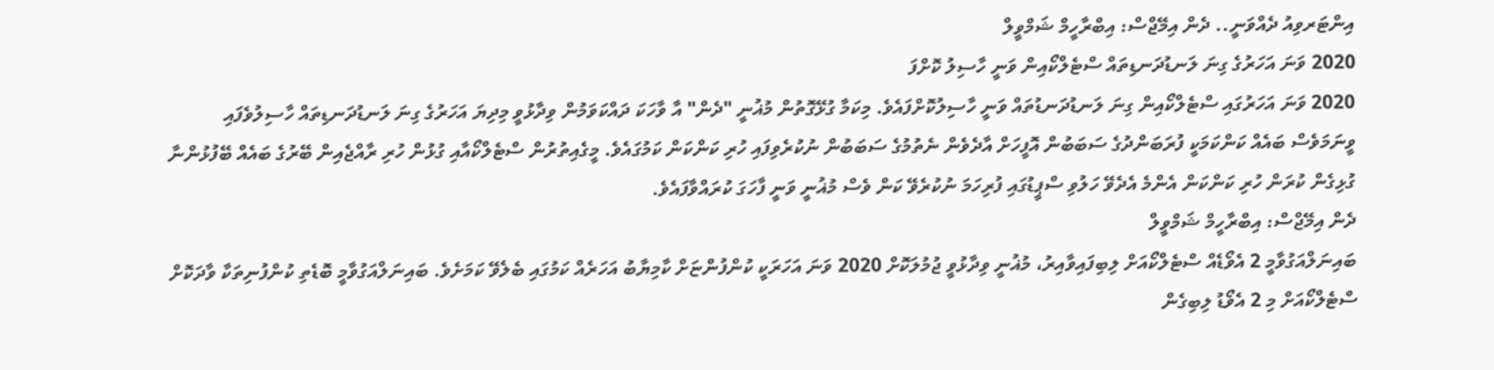އިންޓަރވިއު ދެއްވަނީ.. ދެން އިމޭޖްސް: އިބްރާހީމް ޝަމްވީލް
2020 ވަނަ އަހަރުގެ ގިނަ ލަނޑުދަނޑިތައް ސްޓެލްކޯއިން ވަނީ ހާސިލު ކޮށްފަ
2020 ވަނަ އަހަރުގައި ސްޓެލްކޯއިން ގިނަ ލަނޑުދަނޑުތައް ވަނީ ހާސިލުކޮށްފައެވެ. މިކަމާ ގުޅޭގޮތުން މުޣުނީ "ދެން" އާ ވާހަކަ ދައްކަވަމުން ވިދާޅުވީ މިދިޔަ އަހަރުގެ ގިނަ ލަނޑުދަނޑިތައް ހާސިލުވެފައި ވީނަމަވެސް ބައެއް ކަންކަމަކީ ފުރަބަންދުގެ ސަބަބުން އޮފީހަށް އާދެވެން ނެތުމުގެ ސަބަބުން ނުކުރެވިފައި ހުރި ކަންކަން ކަމުގައެވެ. މީގެއިތުރުން ސްޓެލްކޯއާއި ގުޅުން ހުރި ރާއްޖެއިން ބޭރުގެ ބައެއް ބޭފުޅުންނާ ގުޅިގެން ކުރަން ހުރި ކަންކަން އެންމެ އެދެވޭ ހަލުވި ސްޕީޑުގައި ފުރިހަމަ ނުކުރެވޭ ކަން ވެސް މުޣުނީ ވަނީ ފާހަގަ ކުރައްވާފައެވެ.
ދެން އިމޭޖްސް: އިބްރާހީމް ޝަމްވީލް
ބައިނަލްއަގުވާމީ 2 އެވޯޑެއް ސްޓެލްކޯއަށް ލިބިފައިވާއިރު، މުޣުނީ ވިދާޅުވީ ޖުމުލަކޮށް 2020 ވަނަ އަހަރަކީ ކުންފުންޏަށް ކާމިޔާބު އަހަރެއް ކަމުގައި ބެލެވޭ ކަމަށެވެ. ބައިނަލްއަގުވާމީ ބޮޑެތި ކުންފުނިތަކާ ވާދަކޮށް ސްޓެލްކޯއަށް މި 2 އެވޯޑު ލިބިގެން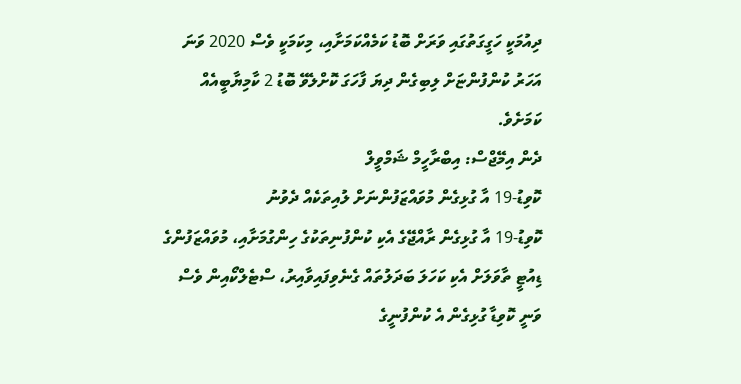ދިއުމަކީ ހަގީގަތުގައި ވަރަށް ބޮޑު ކަމެއްކަމަށާއި، މިކަމަކީ ވެސް 2020 ވަނަ އަހަރު ކުންފުންޏަށް ލިބިގެން ދިޔަ ފާހަގަ ކޮށްލެވޭ ބޮޑު 2 ކާމިޔާބީއެއް ކަމަށެވެ.
ދެން އިމޭޖްސް: އިބްރާހީމް ޝަމްވީލް
ކޮވިޑު-19 އާ ގުޅިގެން މުވައްޒަފުންނަށް ލުއިތަކެއް ދެވުނު
ކޮވިޑު-19 އާ ގުޅިގެން ރާއްޖޭގެ އެކި ކުންފުނިތަކުގެ ހިންގުމަށާއި، މުވައްޒަފުންގެ ޑިއުޓީ ތާވަލަށް އެކި ކަހަލަ ބަދަލުތައް ގެނެވިފައިވާއިރު، ސްޓެލްކޯއިން ވެސް ވަނީ ކޮވިޑާ ގުޅިގެން އެ ކުންފުނީގެ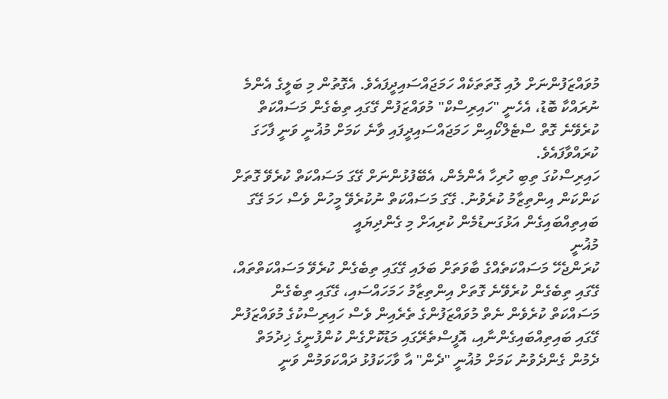މުވައްޒަފުންނަށް ލުއި ގޮތަތަކެއް ހަމަޖައްސައިދީފައެވެ. އެގޮތުން މި ބަލީގެ އެންމެ ނުރައްކާ ބޮޑު، އެހެނީ "ހައިރިސްކް" މުވައްޒަފުން ގޭގައި ތިބެގެން މަސައްކަތް ކުރެވޭނެ ގޮތް ސްޓެލްކޯއިން ހަމަޖައްސައިދީފައި ވާނެ ކަމަށް މުޣުނީ ވަނީ ފާހަގަ ކުރައްވާފައެވެ.
ހައިރިސްކުގަ ތިބި ހުރިހާ އެންމެން، އެބޭފުޅުންނަށް ގޭގަ މަސައްކަތް ކުރެވޭ ގޮތަށް ކަންކަން އިންތިޒާމު ކުރެވުނު. ގޭގަ މަސައްކަތް ނުކުރެވޭ މީހުން ވެސް ހަމަ ގޭގަ ބައިތިއްބައިގެން އަޅުގަނޑުމެން ކުރިއަށް މި ގެންދިޔައީ
މުޣުނީ
ކުރަންޖެހޭ މަސައްކަތެއްގެ ބާވަތަށް ބަލައި ގޭގައި ތިބެގެން ކުރެވޭ މަސައްކަތްތައް، ގޭގައި ތިބެގެން ކުރެވޭނެ ގޮތަށް އިންތިޒާމު ހަމަހައްސައި، ގޭގައި ތިބެގެން މަސައްކަތް ކުރެވެން ނެތް މުވައްޒަފުންގެ ތެރެއިން ވެސް ހައިރިސްކުގެ މުވައްޒަފުން ގޭގައި ބައިތިއްބައިގެންނާއި، އޮފީސްތެރޭގައި މަޑުކޮށްގެން ކުންފުނީގެ ޚިދުމަތް ދެމުން ގެންދެވުނު ކަމަށް މުޣުނީ "ދެން" އާ ވާހަކަފުޅު ދައްކަވަމުން ވަނީ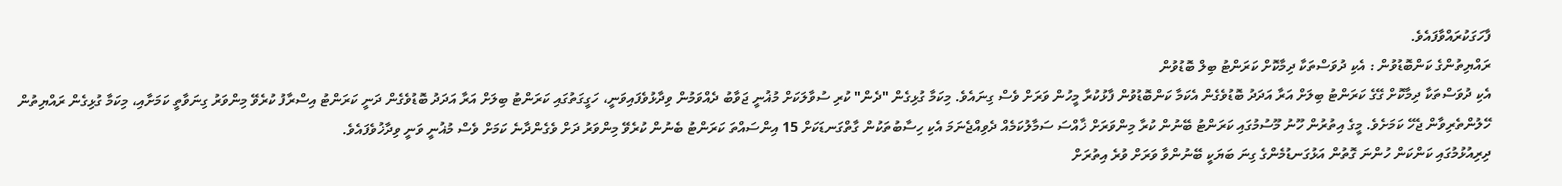ފާހަގަކުރައްވާފައެވެ.
ރައްޔިތުންގެ ކަންބޮޑުވުން : އެކި ދުވަސްތަކާ ދިމާކޮށް ކަރަންޓު ބިލް ބޮޑުވުން
އެކި ދުވަސްތަކާ ދިމާކޮށް ގޭގެ ކަރަންޓު ބިލަށް އަރާ އަދަދު ބޮޑުވެގެން އެކަމާ ކަންބޮޑުވުން ފާޅުކުރާ މީހުން ވަރަށް ވެސް ގިނައެވެ. މިކަމާ ގުޅިގެން "ދެން" ކުރި ސުވާލަކަށް މުޣުނީ ޖަވާބު ދެއްވަމުން ވިދާޅުވެފައިވަނީ، ހަގީގަތުގައި ކަރަންޓު ބިލަށް އަރާ އަދަދު ބޮޑުވެގެން ދަނީ ކަރަންޓު އިސްރާފު ކުރެވޭ މިންވަރު ގިނަވާތީ ކަމަށާއި، މިކަމާ ގުޅިގެން ރައްޔިތުން ހޭލުންތެރިވާން ޖެހޭ ކަމަށެވެ. މީގެ އިތުރުން ހޫނު މޫސުމުގައި ކަރަންޓު ބޭނުން ކުރާ މިންވަރަށް ޚާއްސަ ސަމާލުކަމެއް ދެވިއްޖެނަމަ އެކި ހިސާބުތަކުން ގާތްގަނޑަކަށް 15 އިންސައްތަ ކަރަންޓު ބެނުން ކުރެވޭ މިންވަރު ދަށް ވެގެންދާނެ ކަމަށް ވެސް މުޣުނީ ވަނީ ވިދާޚުވެފައެވެ.
ދިރިއުޅުމުގައި ކަންކަން ހުންނަ ގޮތުން އަޅުގަނޑުމެންގެ ގިނަ ބަޔަކީ ބޭނުންވާ ވަރަށް ވުރެ އިތުރަށް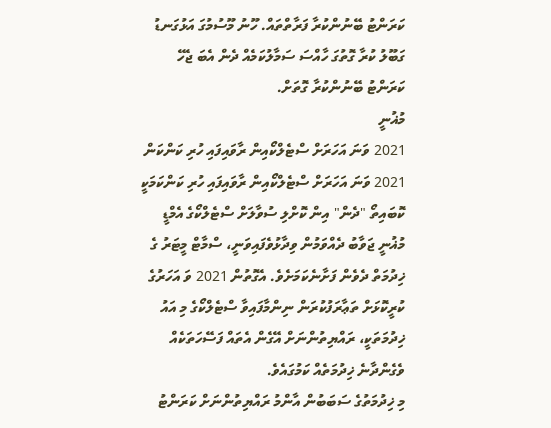ކަރަންޓު ބޭނުންކުރާ ފަރާތްތައް. ހޫނު މޫސުމުގަ އަޅުގަނޑު ގަބޫލު ކުރާ ގޮތުގަ ހާއްސަ ސަމާލުކަމެއް ދެން އެބަ ޖެހޭ ކަރަންޓު ބޭނުންކުރާ ގޮތަށް.
މުޣުނީ
2021 ވަނަ އަހަރަށް ސްޓެލްކޯއިން ރާވައިފައި ހުރި ކަންކަން
2021 ވަނަ އަހަރަށް ސްޓެލްކޯއިން ރާވައިފައި ހުރި ކަންކަމަކީ ކޮބައިތޯ "ދެން" އިން ކޮށްލި ސުވާލަށް ސްޓެލްކޯގެ އެމްޑީ މުޣުނީ ޖަވާބު ދެއްވަމުން ވިދާޅުވެފައިވަނީ، ސްމާޓް މީޓަރު ގެ ޚިދުމަތް ދެވެން ފަށާނެކަމަށެވެ. އެގޮތުން 2021 ވަ އަހަރުގެ ކުރީކޮޅަށް ތަޢާރަފުކުރަން ނިންމާފައިވާ ސްޓެލްކޯގެ މި އައު ޚިދުމަތަކީ، ރައްޔިތުންނަށް އޭގެން އެތައް ފަސޭހަތަކެއް ވެގެންދާނެ ޚިދުމަތެއް ކަމުގައެވެ.
މި ޚިދުމަތުގެ ސަބަބުން އާންމު ރައްޔިތުންނަށް ކަރަންޓު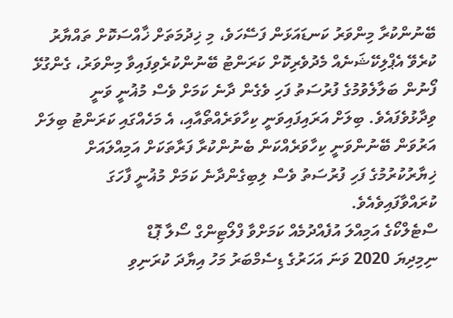ބޭނުންކުރާ މިންވަރު ކަނޑައަޅަން ފަސޭހަވެ، މި ޚިދުމަތަށް ޚާއްސަކޮށް ތައްޔާރު ކުރެވޭ އެޕްލިކޭޝަނެއް މެދުވެރިކޮށް ކަރަންޓު ބޭނުންކުރެވިފައިވާ މިންވަރު، ގެންގުޅޭ ފޯނުން ބަލާލެވުމުގެ ފުރުސަތު ފަހި ވެގެން ދާނެ ކަމަށް ވެސް މުޣުނީ ވަނީ ވިދާޅުވެފައެވެ. ބިލަށް އަރައިފައިވަނީ ކިހާވަރެއްތޯއާއި، އެ މަހެއްގައި ކަރަންޓު ބިލަށް އަރުވަން ބޭނުންވަނީ ކިހާވަރެއްކަން ބެނުންކުރާ ފަރާތަކަށް އަމިއްލައަށް ޚިޔާރުކުރުމުގެ ފަހި ފުރުސަތު ވެސް ލިބިގެންދާނެ ކަމަށް މުޣުނީ ފާހަގަ ކުރައްވާފައިވެއެވެ.
ސްޓެލްކޯގެ އަމިއްލަ އުފެއްދުމެއް ކަމަށްވާ ފްލޯޓިންގް ސޯލާ ޕޮޑް
ނިމިދިޔަ 2020 ވަނަ އަހަރުގެ ޑިސެމްބަރު މަހު އިޔާދަ ކުރަނިވި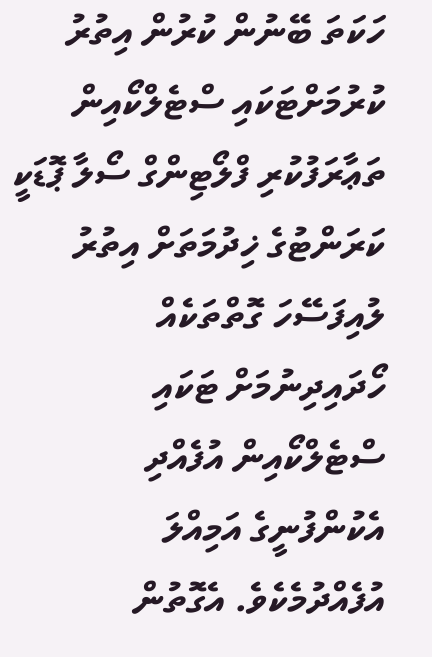ހަކަތަ ބޭނުން ކުރުން އިތުރު ކުރުމަށްޓަކައި ސްޓެލްކޯއިން ތަޢާރަފުކުރި ފްލޯޓިންގް ސޯލާ ޕޮޑަކީ ކަރަންޓުގެ ޚިދުމަތަށް އިތުރު ލުއިފަސޭހަ ގޮތްތަކެއް ހޯދައިދިނުމަށް ޓަކައި ސްޓެލްކޯއިން އުފެއްދި އެކުންފުނީގެ އަމިއްލަ އުފެއްދުމެކެވެ. އެގޮތުން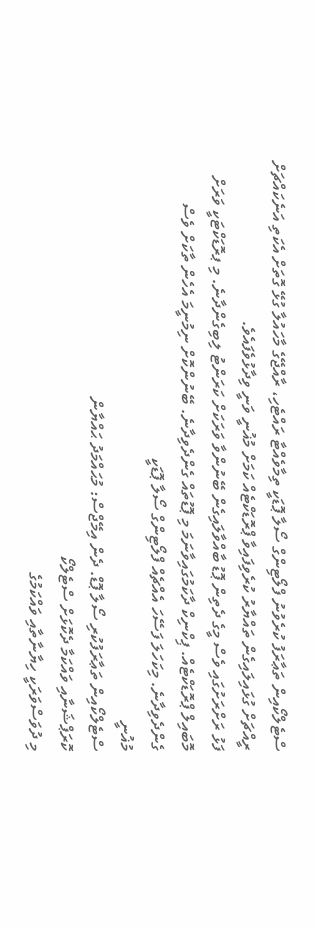ސްޓެލްކޯއިން ތަޢާރަފު ކުރެވުނު ފްލޯޓިންގް ސޯލާ ޕޮޑަކީ ތިމާވެއްޓާ ރައްޓެހި، ރާއްޖޭގެ މާހައުލާ ގުޅޭ ގޮތަށް އެކަތި އަނެކައްޗަށް ރީއްޗަށް ގުޅައިލައިގެން ތައްޔާރު ކުރެވިފައިވާ ޕްރޮޑަކްޓެއް ކަމަށް މުޣުނީ ވަނީ ވިދާޅުވެފައެވެ.
ފަޅު ރަށްރަށުގައި ވެސް މީގެ ދެތިން ޕޮޑު ބާއްވާލައިގެން ބޭނުންވާ ވަރަކަށް ކަރަންޓު ލިބިގެންދާނެ. މި ޕރޮޑަކްޓަކީ ވަރަށް މޮބައިލް ޕްރޮޑަކްޓެއް. ޕިކްނިކް ދާކަމުގައިވާނަމަ މި ޕޮޑުތައް ގެންދެވިދާނެ. ބޭނުންކޮށް ނިމުނީމަ އެހެން ތާކަށް ވެސް ގެންދެވިދާނެ. މިކަހަލަ ފަސޭހަ އެއްޗެއް ފްލޯޓިންގް ސޯލާ ޕޮޑަކީ
މުޣުނީ
ސްޓެލްކޯއިން ތަޢާރަފުކުރި ސޯލާ ޕޮޑް. ދެން އިމޭޖްސް: މުޙައްމަދު ޙައްޔާން
ކޮރަޕްޝަނާއި ވައްކަމާ ދެކޮޅަށް ސްޓެލްކޯ
މި ދުވަސްވަރަކީ ހިޔާނާތާއި ވައްކަމުގެ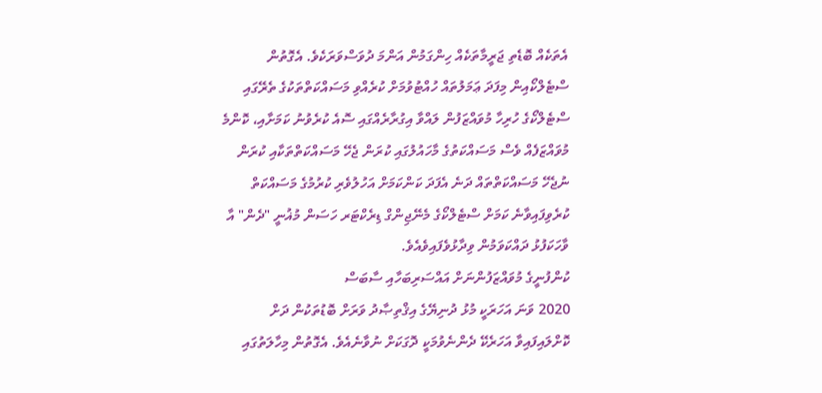އެތަކެއް ބޮޑެތި ޖަރީމާތަކެއް ހިންގަމުން އަންމަ ދުވަސްވަރަކެވެ. އެގޮތުން ސްޓެލްކޯއިން މިފަދަ ޢަމަލުތައް ހުއްޓުވުމަށް ކުރެއްވި މަސައްކަތްތަކުގެ ތެރޭގައި ސްޓެލްކޯގެ ހުރިހާ މުވައްޒަފުން ލައްވާ އިގުރާރެއްގައި ސޮއެ ކުރެވުނު ކަމަށާއި، ކޮންމެ މުވައްޒަފެއް ވެސް މަސައްކަތުގެ މާހައުލުގައި ކުރަން ޖެހޭ މަސައްކަތްތަކާއި ކުރަން ނުޖެހޭ މަސައްކަތްތައް ދަނެ އެފަދަ ކަންކަމަށް އަހުލުވެރި ކުރުމުގެ މަސައްކަތް ކުރެވިފައިވާނެ ކަމަށް ސްޓެލްކޯގެ މެނޭޖިންގް ޑިރެކްޓަރ ހަސަން މުޣުނީ "ދެން" އާ ވާހަކަފުޅު ދައްކަވަމުން ވިދާޅުވެފައިވެއެވެ.
ކުންފުނީގެ މުވައްޒަފުންނަށް އައްސަރިބަހާއި ސާބަސް
2020 ވަނަ އަހަރަކީ މުޅު ދުނިޔޭގެ އިޤްތިޞާދު ވަރަށް ބޮޑުތަކުން ދަށް ކޮށްލައިފައިވާ އަހަރެކޭ ދެންނެވުމަކީ ދޮގަކަށް ނުވާނެއެވެ. އެގޮތުން މިހާލަތުގައި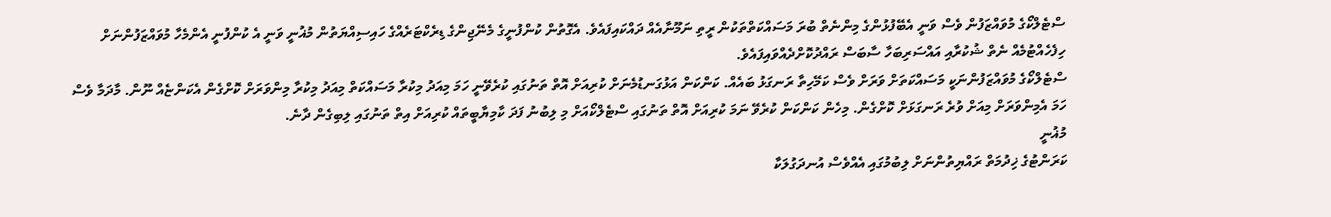ސްޓެލްކޯގެ މުވައްޒަފުން ވެސް ވަނީ އެބޭފުޅުންގެ މިންނެތް ބުރަ މަސައްކަތްތަކުން ރީތި ނަމޫނާއެއް ދައްކައިފައެވެ. އެގޮތުން ކުންފުނީގެ މެނޭޖިންގެ ޑިރެކްޓަރެއްގެ ހައިސިއްޔަތުން މުޣުނީ ވަނީ އެ ކުންފުނީ އެންމެހާ މުވައްޒަފުންނަށް ހިފެހެއްޓުމެއް ނެތް ޝުކުރާއި އައްސަރިބަހާ ސާބަސް ރައްދުކޮށްދެއްވައިފައެވެ.
ސްޓެލްކޯގެ މުވައްޒަފުންނަކީ މަސައްކަތަށް ވަރަށް ވެސް ކަމޭހިތާ ރަނގަޅު ބައެއް. ކަންކަން އަޅުގަނޑުމެނަށް ކުރިއަށް އޮތް ތަނުގައި ކުރެވޭނީ ހަމަ މިއަދު މިކުރާ މަސައްކަތް މިއަދު މިކުރާ މިންވަރަށް ކޮށްގެން އެކަންޏެއް ނޫން. މާދަމާ ވެސް ހަމަ އެމިންވަރަށް މިއަށް ވުރެ ރަނގަޅަށް ކޮށްގެން. މިހެން ކަންކަން ކުރެވޭ ނަމަ ކުރިއަށް އޮތް ތަނުގައި ސްޓެލްކޯއަށް މި ލިބުނު ފަދަ ކާމިޔާބީތައް ކުރިއަށް އިތް ތަނުގައި ލިބިގެން ދާނެ.
މުޣުނީ
ކަރަންޓުގެ ޚިދުމަތް ރައްޔިތުންނަށް ލިބުމުގައި އެއްވެސް އުނދަގުލަކާ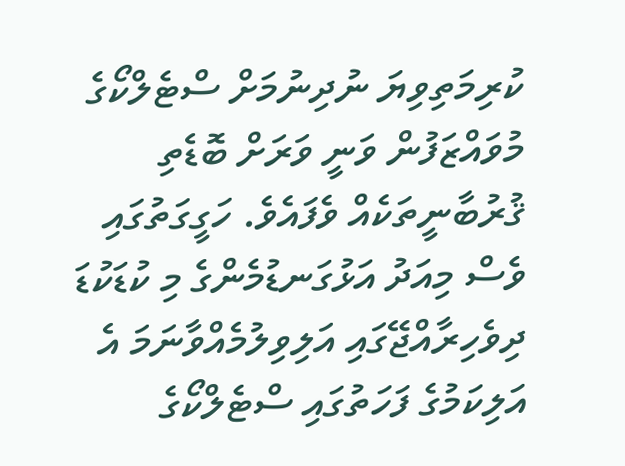ކުރިމަތިވިޔަ ނުދިނުމަށް ސްޓެލްކޯގެ މުވައްޒަފުން ވަނީ ވަރަށް ބޮޑެތި ޤުރުބާނީތަކެއް ވެފައެވެ. ހަގީގަތުގައި ވެސް މިއަދު އަޅުގަނޑުމެންގެ މި ކުޑަކުޑަ ދިވެހިރާއްޖޭގައި އަލިވިލުމެއްވާނަމަ އެ އަލިކަމުގެ ފަހަތުގައި ސްޓެލްކޯގެ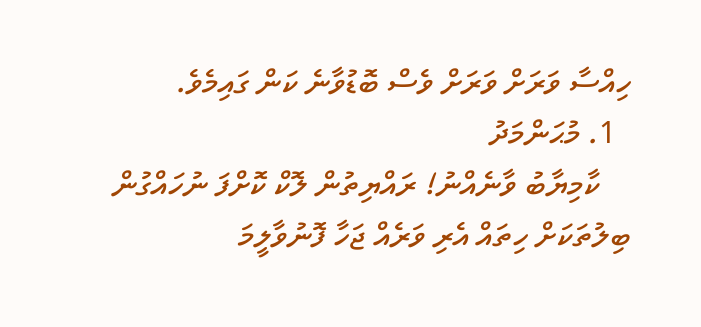ހިއްސާ ވަރަށް ވަރަށް ވެސް ބޮޑުވާނެ ކަން ގައިމެވެ.
  1. މުޙަންމަދު
    ކާމިޔާބު ވާނެއްނު! ރައްޔިތުން ލޮކް ކޮށްފަ ނުހައްގުން ބިލުތަކަށް ހިތައް އެރި ވަރެއް ޖަހާ ފޮނުވާލީމަ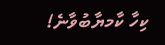ކިހާ ކާމޔާބުވާނެ!